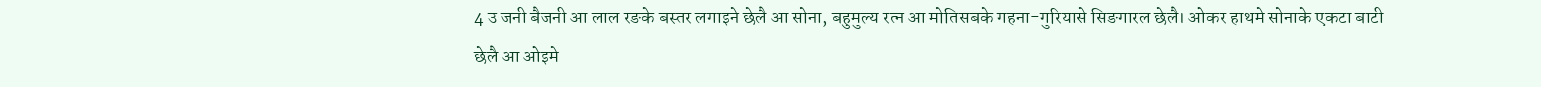4 उ जनी बैजनी आ लाल रङके बस्तर लगाइने छेलै आ सोना, बहुमुल्य रत्न आ मोतिसबके गहना-गुरियासे सिङगारल छेलै। ओकर हाथमे सोनाके एकटा बाटी छेलै आ ओइमे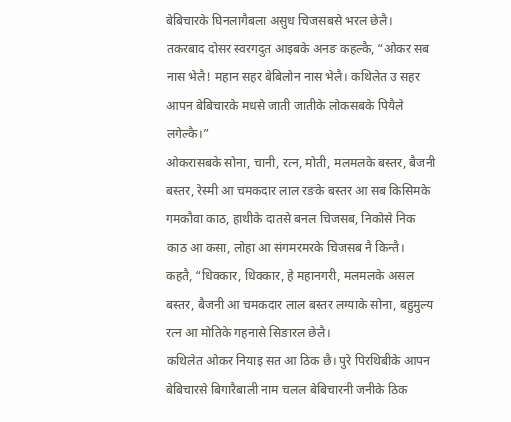बेबिचारके घिनलागैबला असुध चिजसबसे भरल छेलै।
तकरबाद दोसर स्वरगदुत आइबके अनङ कहल्कै, “ओकर सब नास भेलै! महान सहर बेबिलोन नास भेलै। कथिलेत उ सहर आपन बेबिचारके मधसे जाती जातीके लोकसबके पियैले लगेल्कै।”
ओकरासबके सोना, चानी, रत्न, मोती, मलमलके बस्तर, बैजनी बस्तर, रेस्मी आ चमकदार लाल रङके बस्तर आ सब किसिमके गमकौवा काठ, हाथीके दातसे बनल चिजसब, निकोसे निक काठ आ कसा, लोहा आ संगमरमरके चिजसब नै किन्तै।
कहतै, “धिक्कार, धिक्कार, हे महानगरी, मलमलके असल बस्तर, बैजनी आ चमकदार लाल बस्तर लग्याके सोना, बहुमुल्य रत्न आ मोतिके गहनासे सिङारल छेलै।
कथिलेत ओकर नियाइ सत आ ठिक छै। पुरे पिरथिबीके आपन बेबिचारसे बिगारैबाली नाम चलल बेबिचारनी जनीके ठिक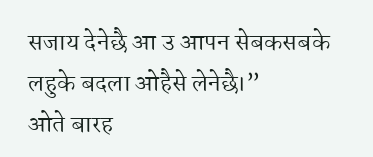सजाय देनेछै आ उ आपन सेबकसबके लहुके बदला ओहैसे लेनेछै।”
ओते बारह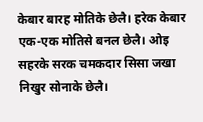केबार बारह मोतिके छेलै। हरेक केबार एक-एक मोतिसे बनल छेलै। ओइ सहरके सरक चमकदार सिसा जखा निखुर सोनाके छेलै।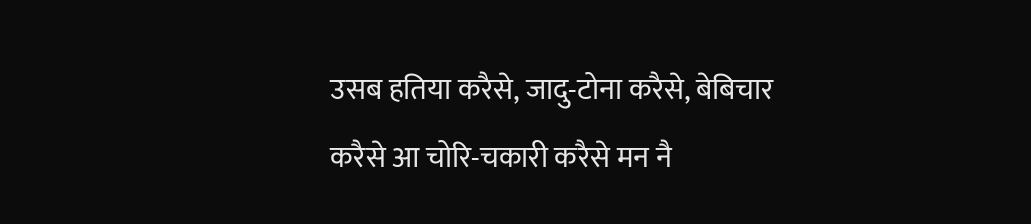उसब हतिया करैसे, जादु-टोना करैसे, बेबिचार करैसे आ चोरि-चकारी करैसे मन नै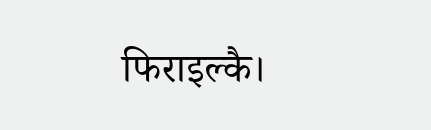फिराइल्कै।